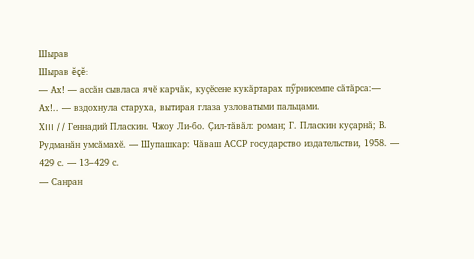Шырав
Шырав ĕçĕ:
— Ах! — ассӑн сывласа ячӗ карчӑк, куҫӗсене кукӑртарах пӳрнисемпе сӑтӑрса:— Ах!.. — вздохнула старуха, вытирая глаза узловатыми пальцами.
ХIII // Геннадий Пласкин. Чжоу Ли-бо. Ҫил-тӑвӑл: роман; Г. Пласкин куҫарнӑ; В. Рудманӑн умсӑмахӗ. — Шупашкар: Чӑваш АССР государство издательстви, 1958. — 429 с. — 13–429 с.
— Санран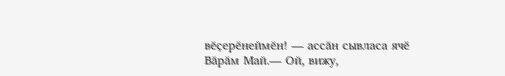вӗҫерӗнеймӗн! — ассӑн сывласа ячӗ Вӑрӑм Май.— Ой, вижу,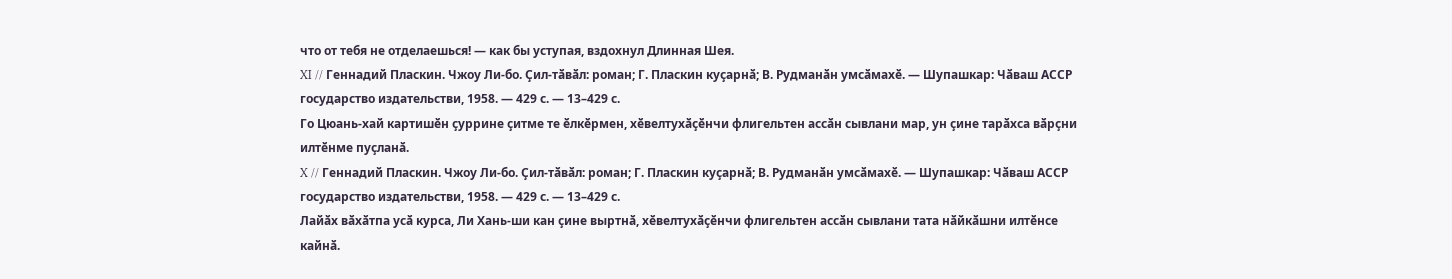что от тебя не отделаешься! — как бы уступая, вздохнул Длинная Шея.
XI // Геннадий Пласкин. Чжоу Ли-бо. Ҫил-тӑвӑл: роман; Г. Пласкин куҫарнӑ; В. Рудманӑн умсӑмахӗ. — Шупашкар: Чӑваш АССР государство издательстви, 1958. — 429 с. — 13–429 с.
Го Цюань-хай картишӗн ҫуррине ҫитме те ӗлкӗрмен, хӗвелтухӑҫӗнчи флигельтен ассӑн сывлани мар, ун ҫине тарӑхса вӑрҫни илтӗнме пуҫланӑ.
X // Геннадий Пласкин. Чжоу Ли-бо. Ҫил-тӑвӑл: роман; Г. Пласкин куҫарнӑ; В. Рудманӑн умсӑмахӗ. — Шупашкар: Чӑваш АССР государство издательстви, 1958. — 429 с. — 13–429 с.
Лайӑх вӑхӑтпа усӑ курса, Ли Хань-ши кан ҫине выртнӑ, хӗвелтухӑҫӗнчи флигельтен ассӑн сывлани тата нӑйкӑшни илтӗнсе кайнӑ.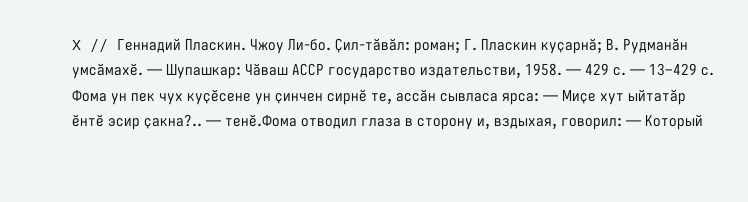X // Геннадий Пласкин. Чжоу Ли-бо. Ҫил-тӑвӑл: роман; Г. Пласкин куҫарнӑ; В. Рудманӑн умсӑмахӗ. — Шупашкар: Чӑваш АССР государство издательстви, 1958. — 429 с. — 13–429 с.
Фома ун пек чух куҫӗсене ун ҫинчен сирнӗ те, ассӑн сывласа ярса: — Миҫе хут ыйтатӑр ӗнтӗ эсир ҫакна?.. — тенӗ.Фома отводил глаза в сторону и, вздыхая, говорил: — Который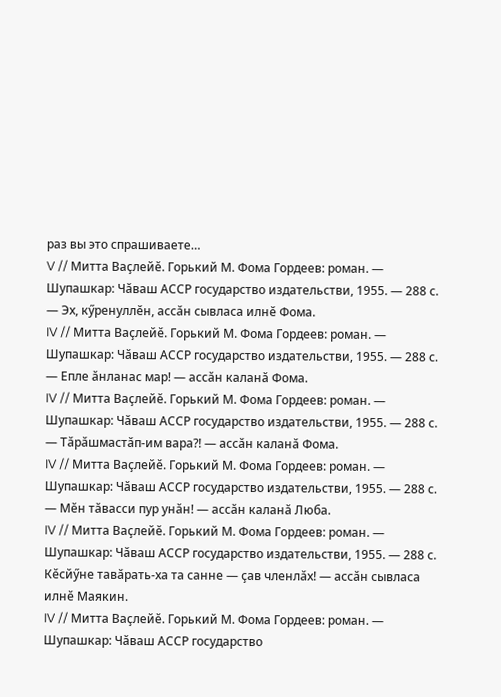раз вы это спрашиваете…
V // Митта Ваҫлейӗ. Горький М. Фома Гордеев: роман. — Шупашкар: Чӑваш АССР государство издательстви, 1955. — 288 с.
— Эх, кӳренуллӗн, ассӑн сывласа илнӗ Фома.
IV // Митта Ваҫлейӗ. Горький М. Фома Гордеев: роман. — Шупашкар: Чӑваш АССР государство издательстви, 1955. — 288 с.
— Епле ӑнланас мар! — ассӑн каланӑ Фома.
IV // Митта Ваҫлейӗ. Горький М. Фома Гордеев: роман. — Шупашкар: Чӑваш АССР государство издательстви, 1955. — 288 с.
— Тӑрӑшмастӑп-им вара?! — ассӑн каланӑ Фома.
IV // Митта Ваҫлейӗ. Горький М. Фома Гордеев: роман. — Шупашкар: Чӑваш АССР государство издательстви, 1955. — 288 с.
— Мӗн тӑвасси пур унӑн! — ассӑн каланӑ Люба.
IV // Митта Ваҫлейӗ. Горький М. Фома Гордеев: роман. — Шупашкар: Чӑваш АССР государство издательстви, 1955. — 288 с.
Кӗсйӳне тавӑрать-ха та санне — ҫав членлӑх! — ассӑн сывласа илнӗ Маякин.
IV // Митта Ваҫлейӗ. Горький М. Фома Гордеев: роман. — Шупашкар: Чӑваш АССР государство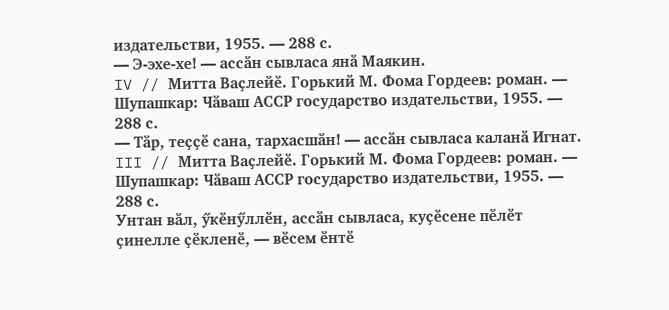издательстви, 1955. — 288 с.
— Э-эхе-хе! — ассӑн сывласа янӑ Маякин.
IV // Митта Ваҫлейӗ. Горький М. Фома Гордеев: роман. — Шупашкар: Чӑваш АССР государство издательстви, 1955. — 288 с.
— Тӑр, теҫҫӗ сана, тархасшӑн! — ассӑн сывласа каланӑ Игнат.
III // Митта Ваҫлейӗ. Горький М. Фома Гордеев: роман. — Шупашкар: Чӑваш АССР государство издательстви, 1955. — 288 с.
Унтан вӑл, ӳкӗнӳллӗн, ассӑн сывласа, куҫӗсене пӗлӗт ҫинелле ҫӗкленӗ, — вӗсем ӗнтӗ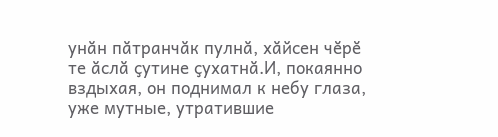унӑн пӑтранчӑк пулнӑ, хӑйсен чӗрӗ те ӑслӑ ҫутине ҫухатнӑ.И, покаянно вздыхая, он поднимал к небу глаза, уже мутные, утратившие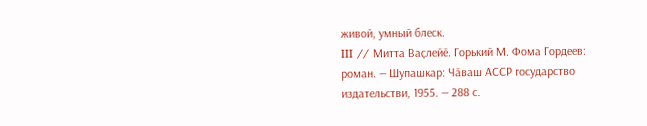живой, умный блеск.
III // Митта Ваҫлейӗ. Горький М. Фома Гордеев: роман. — Шупашкар: Чӑваш АССР государство издательстви, 1955. — 288 с.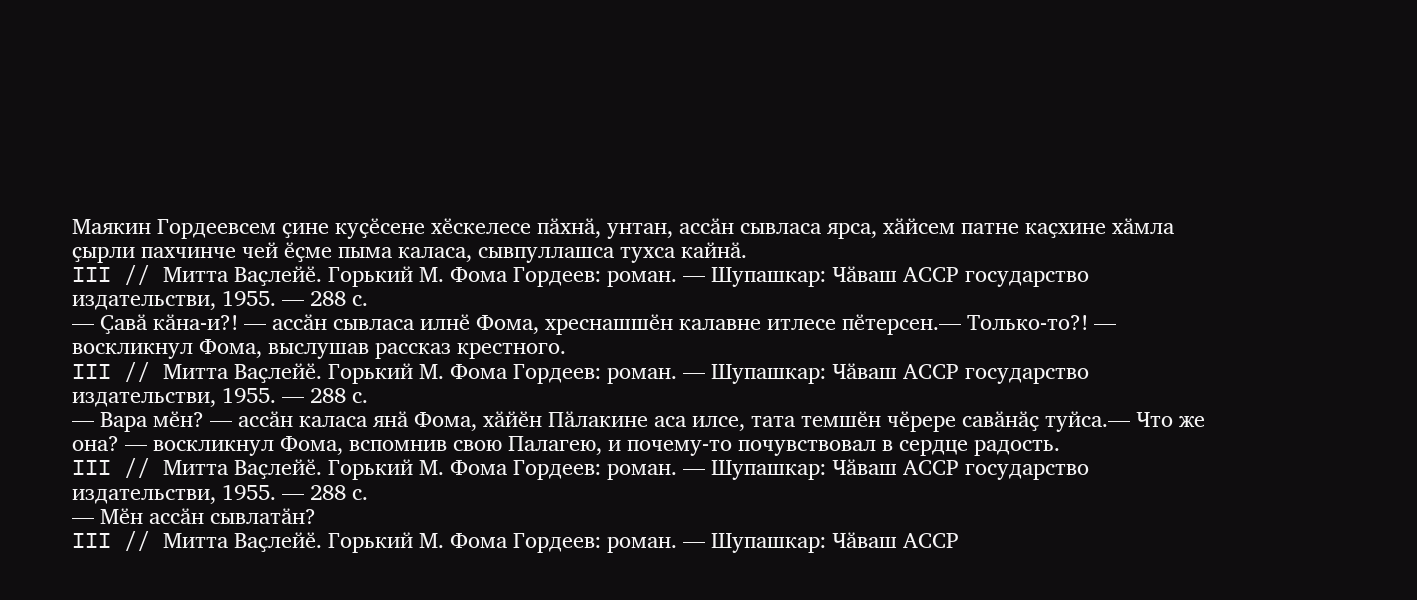Маякин Гордеевсем ҫине куҫӗсене хӗскелесе пӑхнӑ, унтан, ассӑн сывласа ярса, хӑйсем патне каҫхине хӑмла ҫырли пахчинче чей ӗҫме пыма каласа, сывпуллашса тухса кайнӑ.
III // Митта Ваҫлейӗ. Горький М. Фома Гордеев: роман. — Шупашкар: Чӑваш АССР государство издательстви, 1955. — 288 с.
— Ҫавӑ кӑна-и?! — ассӑн сывласа илнӗ Фома, хреснашшӗн калавне итлесе пӗтерсен.— Только-то?! — воскликнул Фома, выслушав рассказ крестного.
III // Митта Ваҫлейӗ. Горький М. Фома Гордеев: роман. — Шупашкар: Чӑваш АССР государство издательстви, 1955. — 288 с.
— Вара мӗн? — ассӑн каласа янӑ Фома, хӑйӗн Пӑлакине аса илсе, тата темшӗн чӗрере савӑнӑҫ туйса.— Что же она? — воскликнул Фома, вспомнив свою Палагею, и почему-то почувствовал в сердце радость.
III // Митта Ваҫлейӗ. Горький М. Фома Гордеев: роман. — Шупашкар: Чӑваш АССР государство издательстви, 1955. — 288 с.
— Мӗн ассӑн сывлатӑн?
III // Митта Ваҫлейӗ. Горький М. Фома Гордеев: роман. — Шупашкар: Чӑваш АССР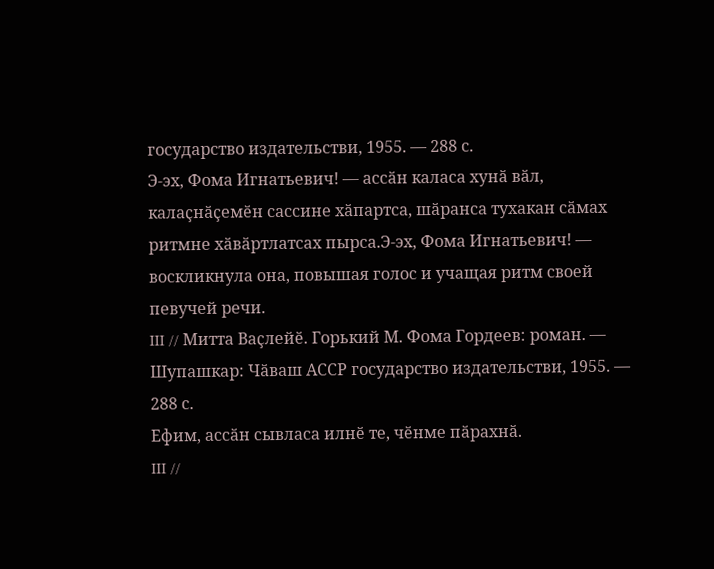государство издательстви, 1955. — 288 с.
Э-эх, Фома Игнатьевич! — ассӑн каласа хунӑ вӑл, калаҫнӑҫемӗн сассине хӑпартса, шӑранса тухакан сӑмах ритмне хӑвӑртлатсах пырса.Э-эх, Фома Игнатьевич! — воскликнула она, повышая голос и учащая ритм своей певучей речи.
III // Митта Ваҫлейӗ. Горький М. Фома Гордеев: роман. — Шупашкар: Чӑваш АССР государство издательстви, 1955. — 288 с.
Ефим, ассӑн сывласа илнӗ те, чӗнме пӑрахнӑ.
III //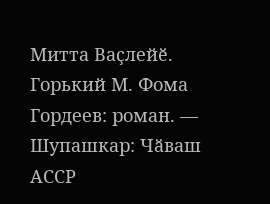Митта Ваҫлейӗ. Горький М. Фома Гордеев: роман. — Шупашкар: Чӑваш АССР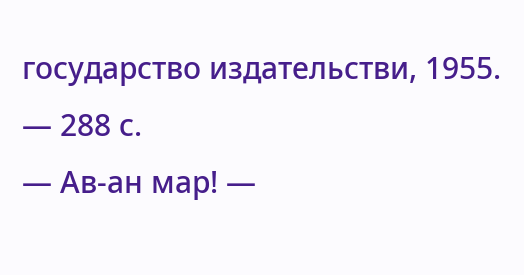государство издательстви, 1955. — 288 с.
— Ав-ан мар! —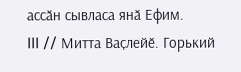ассӑн сывласа янӑ Ефим.
III // Митта Ваҫлейӗ. Горький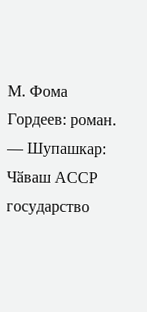М. Фома Гордеев: роман. — Шупашкар: Чӑваш АССР государство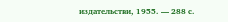издательстви, 1955. — 288 с.